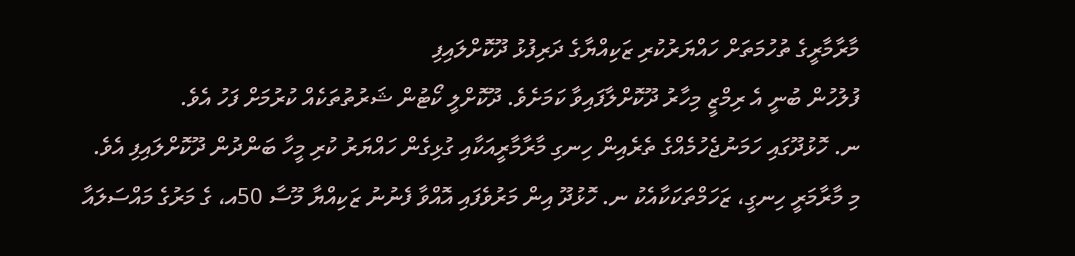މާރާމާރީގެ ތުހުމަތަށް ހައްޔަރުކުރި ޒަކިއްޔާގެ ދަރިފުޅު ދޫކޮށްލައިފި
ފުލުހުން ބުނީ އެ ރިމްޒީ މިހާރު ދޫކޮށްލާފައިވާ ކަމަށެވެ. ދޫކޮށްލީ ކޯޓުން ޝަރުތުތަކެއް ކުރުމަށް ފަހު އެވެ.
ނ. ހޮޅުދޫގައި ހަމަނުޖެހުމެއްގެ ތެރެއިން ހިނގި މާރާމާރީއަކާއި ގުޅިގެން ހައްޔަރު ކުރި މީހާ ބަންދުން ދޫކޮށްލައިފި އެވެ.
މި މާރާމަރީ ހިނގީ، ޒަހަމްތަކަކާއެކު ނ. ހޮޅުދޫ އިން މަރުވެފައި އޮއްވާ ފެނުނު ޒަކިއްޔާ މޫސާ 50އ، ގެ މަރުގެ މައްސަލައާ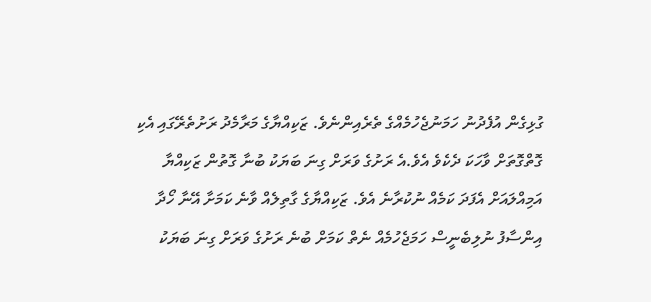ގުޅިގެން އުފެދުނު ހަމަނުޖެހުމެއްގެ ތެރެއިންނެވެ. ޒަކިއްޔާގެ މަރާމެދު ރަށުތެރޭގައި އެކި ގޮތްގޮތަށް ވާހަކަ ދެކެވެ އެވެ.އެ ރަށުގެ ވަރަށް ގިނަ ބަޔަކު ބުނާ ގޮތުން ޒަކިއްޔާ އަމިއްލައަށް އެފަދަ ކަމެއް ނުކުރާނެ އެވެ. ޒަކިއްޔާގެ ގާތިލެއް ވާނެ ކަމަށާ އޭނާ ހޯދާ އިންސާފު ނުލިބެނީސް ހަމަޖެހުމެއް ނެތް ކަމަށް ބުނެ ރަށުގެ ވަރަށް ގިނަ ބަޔަކު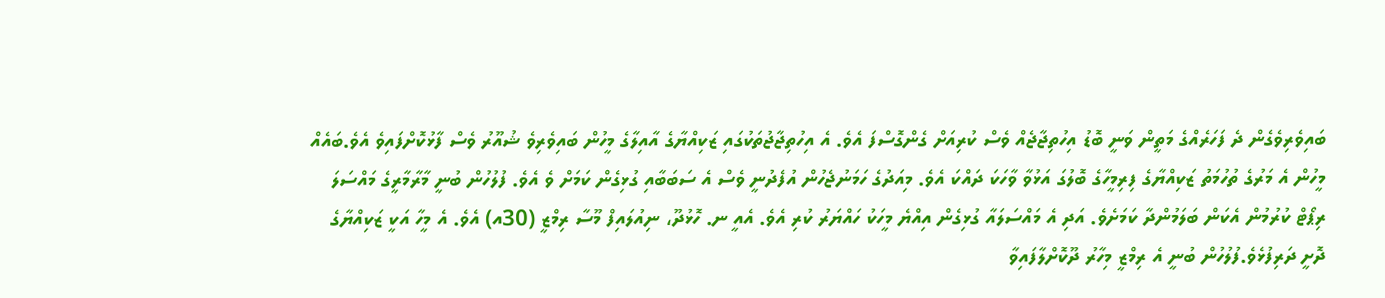ބައިވެރިވެގެން ދެ ފަހަރެއްގެ މަތީން ވަނީ ބޮޑު އިހުތިޖާޖެއް ވެސް ކުރިއަށް ގެންގޮސްފަ އެވެ. އެ އިހުތިޖާޖުތަކުގައި ޒަކިއްޔާގެ އާއިލާގެ މީހުން ބައިވެރިވެ ޝުއޫރު ވެސް ފާޅުކޮށްފައިވެ އެވެ.ބައެއް މީހުން އެ މަރުގެ ތުހުމަތު ޒަކިއްޔާގެ ފިރިމީހާގެ ބޮލުގަ އަޅުވާ ވާހަކަ ދައްކަ އެވެ. މިއަދުގެ ހަމަނުޖެހުން އުފެދުނީ ވެސް އެ ސަބަބާއި ގުޅިގެން ކަމަށް ވެ އެވެ. ފުލުހުން ބުނީ މާރާމާރީގެ މައްސަލަ ރިޕޯޓް ކުރުމުން އެކަން ބަލަމުންދާ ކަމަށެވެ. އަދި އެ މައްސަލައާ ގުޅިގެން އިއްޔެ މީހަކު ހައްޔަރު ކުރި އެވެ. އެއީ ނ. ހޮޅުދޫ، ނިއުލައިފް މޫސާ ރިމްޒީ (30އ) އެވެ. އެ މީހާ އަކީ ޒަކިއްޔާގެ ދޮށީ ދަރިފުޅެވެ.ފުލުހުން ބުނީ އެ ރިމްޒީ މިހާރު ދޫކޮށްލާފައިވާ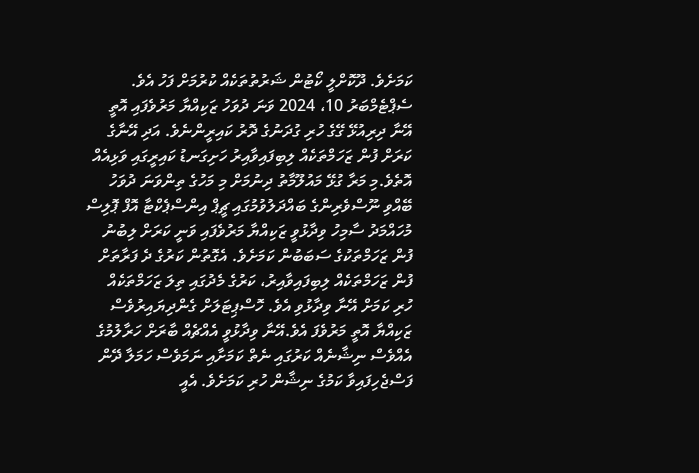ކަމަށެވެ. ދޫކޮށްލީ ކޯޓުން ޝަރުތުތަކެއް ކުރުމަށް ފަހު އެވެ.
ސެޕްޓެމްބަރު 10، 2024 ވަނަ ދުވަހު ޒަކިއްޔާ މަރުވެފައި އޮތީ އޭނާ ދިރިއުޅޭ ގޭގެ ހުރި ގުދަނުގެ ދޮރު ކައިރީންނެވެ. އަދި އޭނާގެ ކަރަށް ފުން ޒަހަމްތަކެއް ލިބިފައިވާއިރު ހަށިގަނޑު ކައިރީގައި ވަޅިއެއް އޮތެވެ.މި މަރާ ގުޅޭ މައުލޫމާތު ދިނުމަށް މި މަހުގެ ތިންވަނަ ދުވަހު ބޭއްވި ނޫސްވެރިންގެ ބައްދަލުވުމުގައި ޗީޕް އިންސްޕެކްޓާ އޮފް ޕޮލިސް މުހައްމަދު ސާމިހު ވިދާޅުވީ ޒަކިއްޔާ މަރުވެފައި ވަނީ ކަރަށް ލިބުނު ފުން ޒަހަމްތަކުގެ ސަބަބުން ކަމަށެވެ. އެގޮތުން ކަރުގެ ދެ ފަރާތަށް ފުން ޒަހަމްތަކެއް ލިބިފައިވާއިރު، ކަރުގެ މެދުގައި ތިލަ ޒަހަމްތަކެއް ހުރި ކަމަށް އޭނާ ވިދާޅުވި އެވެ. ހޮސްޕިޓަލަށް ގެންދިޔައިރުވެސް ޒަކިއްޔާ އޮތީ މަރުވެފަ އެވެ.އޭނާ ވިދާޅުވީ އެއްޗެއް ބާރަށް ހަރާލުމުގެ އެއްވެސް ނިޝާނެއް ކަރުގައި ނެތް ކަމަށާއި ނަމަވެސް ހަމަލާ ދޭން ފަސްޖެހިފައިވާ ކަމުގެ ނިޝާން ހުރި ކަމަށެވެ. އެއީ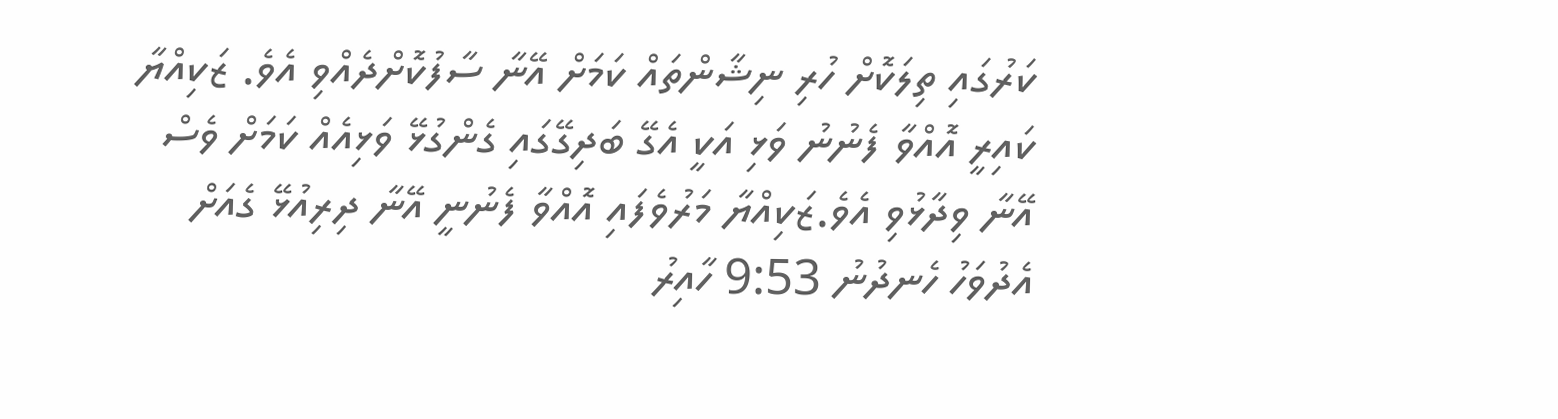ކަރުގައި ތިލަކޮށް ހުރި ނިޝާންތައް ކަމަށް އޭނާ ސާފުކޮށްދެއްވި އެވެ. ޒަކިއްޔާ ކައިރީ އޮއްވާ ފެނުނު ވަޅި އަކީ އެގޭ ބަދިގޭގައި ގެންގުޅޭ ވަޅިއެއް ކަމަށް ވެސް އޭނާ ވިދާޅުވި އެވެ.ޒަކިއްޔާ މަރުވެފައި އޮއްވާ ފެނުނީ އޭނާ ދިރިއުޅޭ ގެއަށް އެދުވަހު ހެނދުނު 9:53 ހާއިރު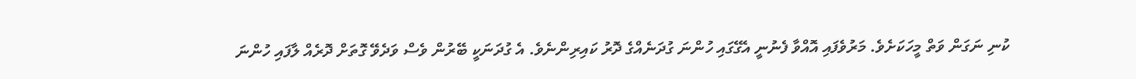ކުނި ނަގަން ވަތް މީހަކަށެވެ. މަރުވެފައި އޮއްވާ ފެނުނީ އެގޭގައި ހުންނަ ގުދަނެއްގެ ދޮރު ކައިރިންނެވެ. އެ ގުދަނަކީ ބޭރުން ވެސް ވަދެވޭ ގޮތަށް ދޮރެއް ލާފައި ހުންނަ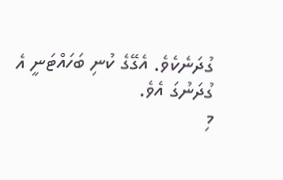ގުދަނެކެވެ. އެގޭގެ ކުނި ބަހައްޓަނީ އެ ގުދަނުގަ އެވެ.
މި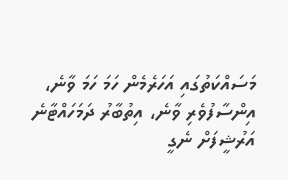މަސައްކަތުގައި އަހަރެމެން ހަމަ ހަމަ ވާނެ، އިންސާފުވެރި ވާނެ، އިތުބާރު ދަމަހައްޓާނެ
އަރުޝީފަށް ނެގީ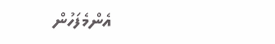އެންމެފަހުން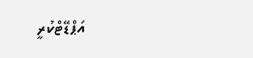އަޕްޑޭޓްކުރީ